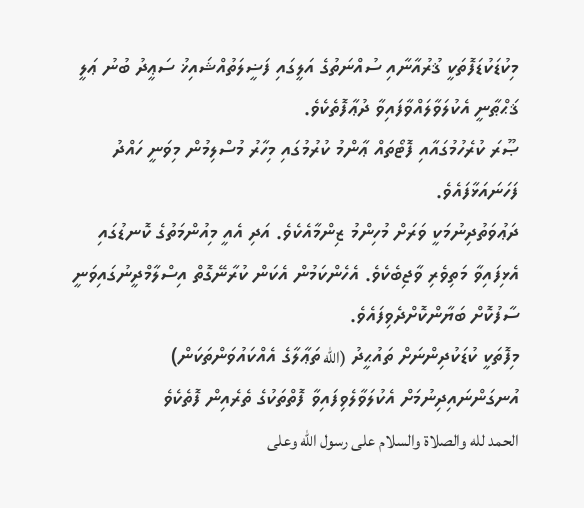މިކުޑަކުޑަފޮތަކީ ޤުރުއާނާއި ސުއްނަތުގެ އަލީގައި ފަޟީލަތުއްޝައިޚު ސަޢީދު ބުނު ޢަލީ ޤަޙްޠާނީ އެކުލަވާލައްވާފައިވާ ދުޢާފޮތެކެވެ.
ޞޫރަ ކުރެހުމުގައާއި ފޮޓޯތައް ޢާންމު ކުރުމުގައި މިހާރު މުސްލިމުން މިވަނީ ހައްދު ފަހަނައަޅާފައެވެ.
ދަޢުވަތުދިނުމަކީ ވަރަށް މުހިންމު ޒިންމާއެކެވެ. އަދި އެއީ މިއުންމަތުގެ ކޮނޑުގައި އެޅިފައިވާ މަތިވެރި ވާޖިބެކެވެ. އެހެންކަމުން އެކަން ކުރާނޭގޮތް އިސްލާމްދީނުގައިވަނީ ސާފުކޮށް ބަޔާންކޮށްދެވިފައެވެ.
މިފޮތަކީ ކުޑަކުދިންނަށް ތައުޙީދު (الله ތަޢާލާގެ އެއްކައުވަންތަކަން) އުނގަންނައިދިނުމަށް އެކުލަވާލެވިފައިވާ ފޮތްތަކުގެ ތެރެއިން ފޮތެކެވެ
الحمد لله والصلاة والسلام على رسول الله وعلى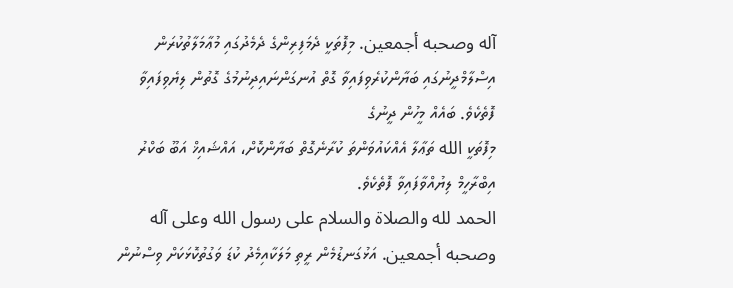آله وصحبه أجمعين. މިފޮތަކީ ދެމަފިރިންގެ ދެމެދުގައި މުޢާމަލާތުކުރަން އިސްލާމްދީނުގައި ބަޔާންކުރެވިފައިވާ ގޮތް އުނގަންނައިދިނުމުގެ ގޮތުން ލިޔެވިފައިވާ ފޮތެކެވެ. ބައެއް މީހުން ދީނުގެ
މިފޮތަކީ الله ތަޢާލާ އެއްކައުވަންތަ ކުރާނެގޮތް ބަޔާންކޮށް، އައްޝައިޚް އަބޫ ބަކްރު އިބްރާހީމް ލިޔުއްވާފައިވާ ފޮތެކެވެ.
الحمد لله والصلاة والسلام على رسول الله وعلى آله وصحبه أجمعين. އަޅުގަނޑުމެން ރީތި މަލަކާއިމެދު ކުޑަ ވަގުތުކޮޅަކަށް ވިސްނުން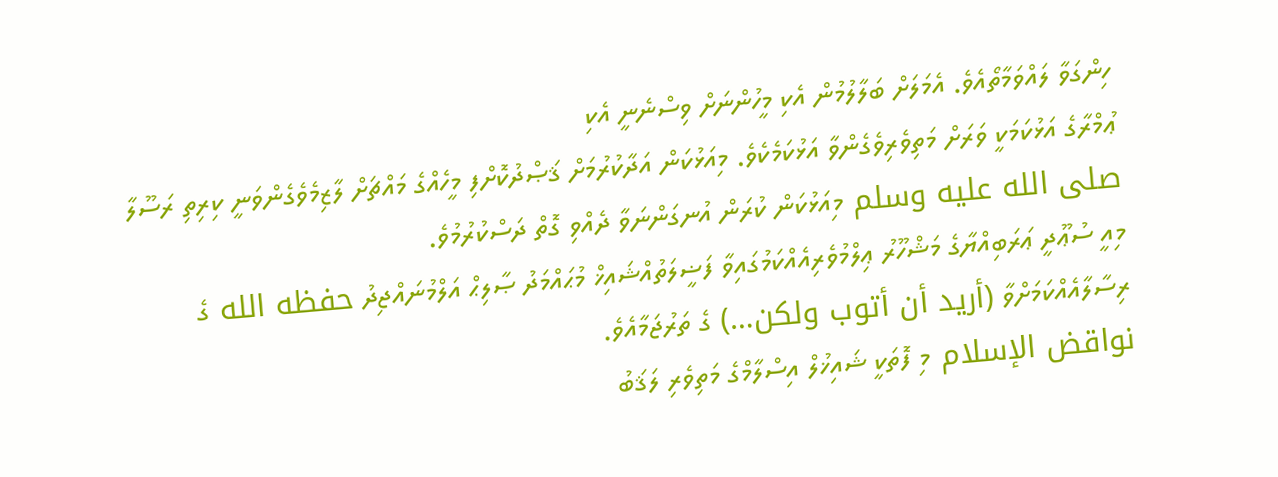ހިންގަވާ ލައްވަމާތޯއެވެ. އެމަލަށް ބަލާލުމުން އެކި މީހުންނަށް ވިސްނެނީ އެކި
ޢުމްރާގެ އަޅުކަމަކީ ވަރަށް މަތިވެރިވެގެންވާ އަޅުކަމެކެވެ. މިއަޅުކަން އަދާކުރުމަށް ޤަޞްދުކޮށްފި މީހެއްގެ މައްޗަށް ލާޒިމެވެގެންވަނީ ކިރިތި ރަސޫލާ صلى الله عليه وسلم މިއަޅުކަން ކުރަން އުނގަންނަވާ ދެއްވި ގޮތް ދަސްކުރުމުވެ.
މިއީ ސުޢޫދީ ޢަރަބިއްޔާގެ މަޝްހޫރު ޢިލްމުވެރިއެއްކަމުގައިވާ ފަޟީލަތުއްޝައިޚް މުޙައްމަދު ޞާލިޙް އަލްމުނައްޖިދު حفظه الله ގެ ރިސާލާއެއްކަމަށްވާ (أريد أن أتوب ولكن…) ގެ ތަރުޖަމާއެވެ.
نواقض الإسلام މި ފޮތަކީ ޝައިޚުލް އިސްލާމްގެ މަތިވެރި ލަޤަބު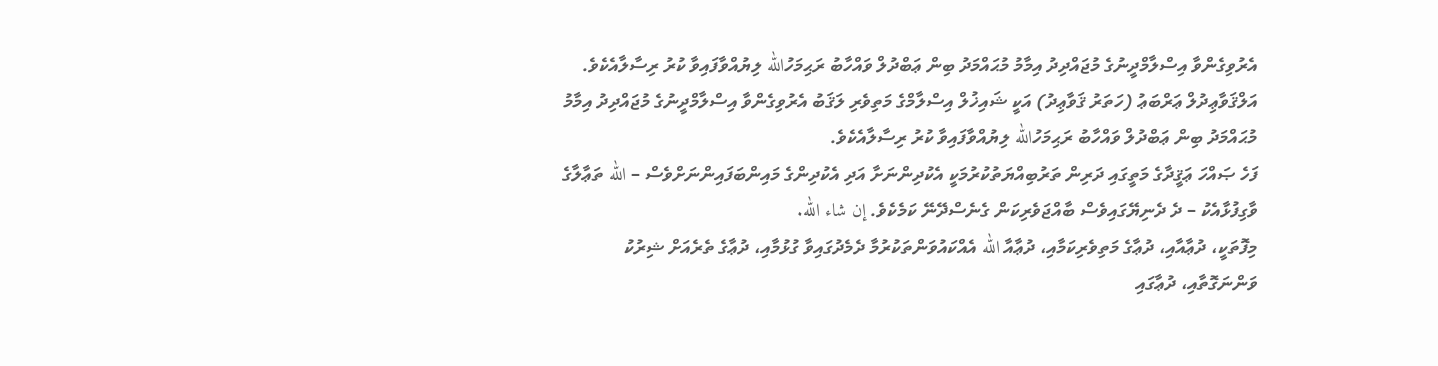އެރުވިގެންވާ އިސްލާމްދީނުގެ މުޖައްދިދު އިމާމު މުޙައްމަދު ބިން ޢަބްދުލް ވައްހާބު ރަޙިމަހުالله ލިޔުއްވާފައިވާ ކުރު ރިސާލާއެކެވެ.
އަލްޤަވާޢިދުލް ޢަރްބަޢު (ހަތަރު ޤަވާޢިދު) އަކީ ޝައިޚުލް އިސްލާމްގެ މަތިވެރި ލަޤަބު އެރުވިގެންވާ އިސްލާމްދީނުގެ މުޖައްދިދު އިމާމު މުޙައްމަދު ބިން ޢަބްދުލް ވައްހާބު ރަޙިމަހުالله ލިޔުއްވާފައިވާ ކުރު ރިސާލާއެކެވެ.
ފަހެ ޞައްހަ ޢަޤީދާގެ މަތީގައި ދަރިން ތަރުބިއްޔަތުކުރުމަކީ އެކުދިންނަށާ އަދި އެކުދިންގެ މައިންބަފައިންނަށްވެސް – الله ތަޢާލާގެ ވާގިފުޅާއެކު – ދެ ދެނިޔޭގައިވެސް ބާއްޖަވެރިކަން ގެނެސްދޭނޭ ކަމެކެވެ. إن شاء الله.
މިފޮތަކީ، ދުޢާއާއި، ދުޢާގެ މަތިވެރިކަމާއި، ދުޢާއާ الله އެއްކައުވަންތަކުރުމާ ދެމެދުގައިވާ ގުޅުމާއި، ދުޢާގެ ތެރެއަށް ޝިރުކު ވަންނަގޮތާއި، ދުޢާގައި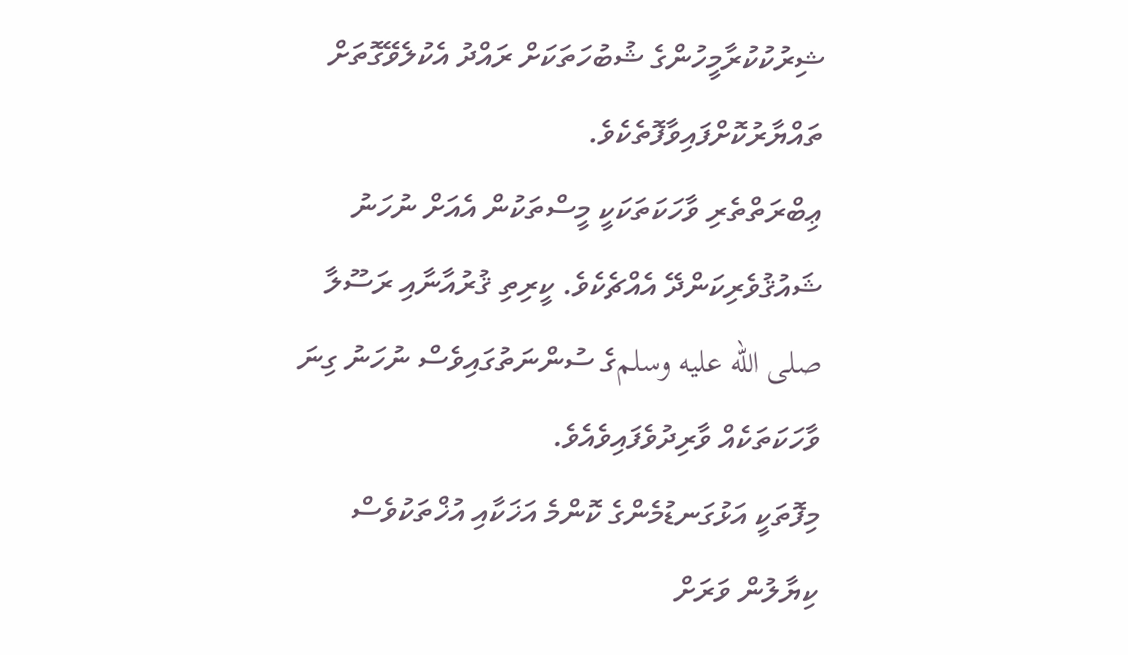ޝިރުކުކުރާމީހުންގެ ޝުބުހަތަކަށް ރައްދު އެކުލެވޭގޮތަށް ތައްޔާރުކޮށްފައިވާފޮތެކެވެ.
ޢިބްރަތްތެރި ވާހަކަތަކަކީ މީސްތަކުން އެއަށް ނުހަނު ޝައުޤުވެރިކަންދޭ އެއްޗެކެވެ. ކީރިތި ޤުރުއާނާއި ރަސޫލާ صلى الله عليه وسلمގެ ސުންނަތުގައިވެސް ނުހަނު ގިނަ ވާހަކަތަކެއް ވާރިދުވެފައިވެއެވެ.
މިފޮތަކީ އަޅުގަނޑުމެންގެ ކޮންމެ އަޚަކާއި އުޚްތަކުވެސް ކިޔާލުން ވަރަށް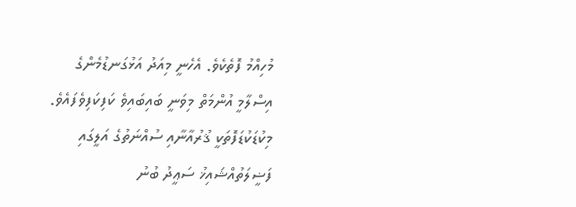މުހިއްމު ފޮތެކެވެ. އެހެނީ މިއަދު އަޅުގަނޑުމެންގެ އިސްލާމީ އުންމަތް މިވަނީ ބައިބައިވެ ކަފިކަފިވެފައެވެ.
މިކުޑަކުޑަފޮތަކީ ޤުރުއާނާއި ސުއްނަތުގެ އަލީގައި ފަޟީލަތުއްޝައިޚު ސަޢީދު ބުނު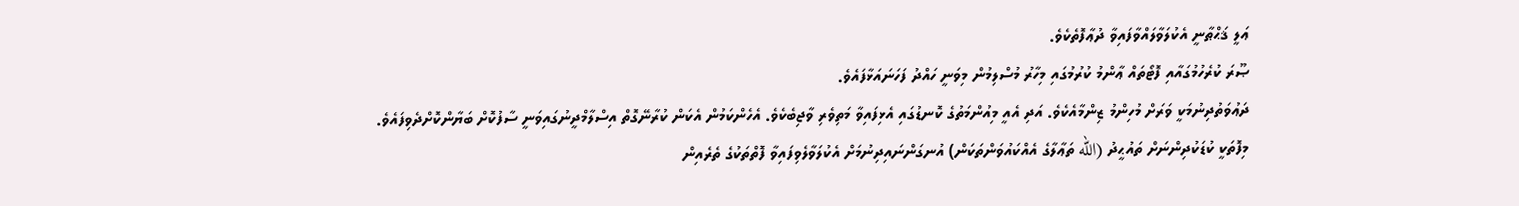ޢަލީ ޤަޙްޠާނީ އެކުލަވާލައްވާފައިވާ ދުޢާފޮތެކެވެ.
ޞޫރަ ކުރެހުމުގައާއި ފޮޓޯތައް ޢާންމު ކުރުމުގައި މިހާރު މުސްލިމުން މިވަނީ ހައްދު ފަހަނައަޅާފައެވެ.
ދަޢުވަތުދިނުމަކީ ވަރަށް މުހިންމު ޒިންމާއެކެވެ. އަދި އެއީ މިއުންމަތުގެ ކޮނޑުގައި އެޅިފައިވާ މަތިވެރި ވާޖިބެކެވެ. އެހެންކަމުން އެކަން ކުރާނޭގޮތް އިސްލާމްދީނުގައިވަނީ ސާފުކޮށް ބަޔާންކޮށްދެވިފައެވެ.
މިފޮތަކީ ކުޑަކުދިންނަށް ތައުޙީދު (الله ތަޢާލާގެ އެއްކައުވަންތަކަން) އުނގަންނައިދިނުމަށް އެކުލަވާލެވިފައިވާ ފޮތްތަކުގެ ތެރެއިން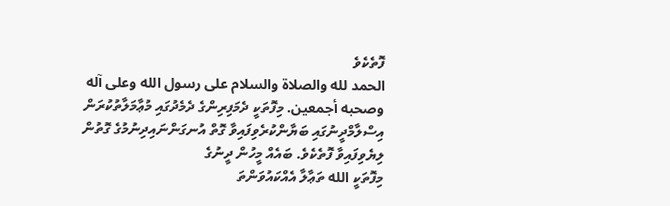ފޮތެކެވެ
الحمد لله والصلاة والسلام على رسول الله وعلى آله وصحبه أجمعين. މިފޮތަކީ ދެމަފިރިންގެ ދެމެދުގައި މުޢާމަލާތުކުރަން އިސްލާމްދީނުގައި ބަޔާންކުރެވިފައިވާ ގޮތް އުނގަންނައިދިނުމުގެ ގޮތުން ލިޔެވިފައިވާ ފޮތެކެވެ. ބައެއް މީހުން ދީނުގެ
މިފޮތަކީ الله ތަޢާލާ އެއްކައުވަންތަ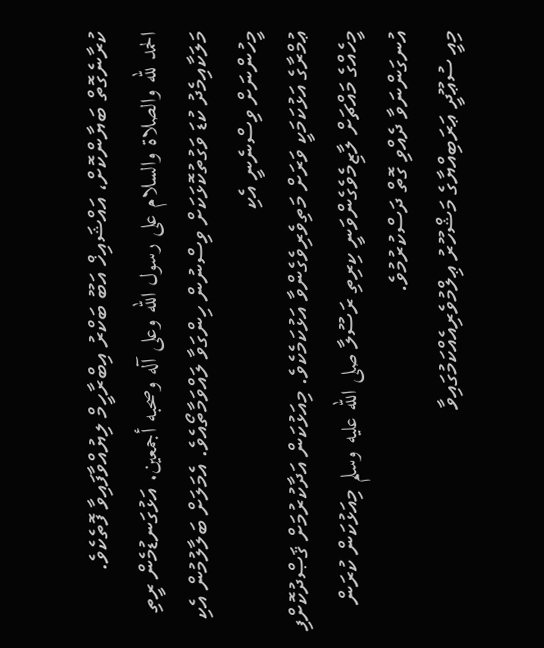ކުރާނެގޮތް ބަޔާންކޮށް، އައްޝައިޚް އަބޫ ބަކްރު އިބްރާހީމް ލިޔުއްވާފައިވާ ފޮތެކެވެ.
الحمد لله والصلاة والسلام على رسول الله وعلى آله وصحبه أجمعين. އަޅުގަނޑުމެން ރީތި މަލަކާއިމެދު ކުޑަ ވަގުތުކޮޅަކަށް ވިސްނުން ހިންގަވާ ލައްވަމާތޯއެވެ. އެމަލަށް ބަލާލުމުން އެކި މީހުންނަށް ވިސްނެނީ އެކި
ޢުމްރާގެ އަޅުކަމަކީ ވަރަށް މަތިވެރިވެގެންވާ އަޅުކަމެކެވެ. މިއަޅުކަން އަދާކުރުމަށް ޤަޞްދުކޮށްފި މީހެއްގެ މައްޗަށް ލާޒިމެވެގެންވަނީ ކިރިތި ރަސޫލާ صلى الله عليه وسلم މިއަޅުކަން ކުރަން އުނގަންނަވާ ދެއްވި ގޮތް ދަސްކުރުމުވެ.
މިއީ ސުޢޫދީ ޢަރަބިއްޔާގެ މަޝްހޫރު ޢިލްމުވެރިއެއްކަމުގައިވާ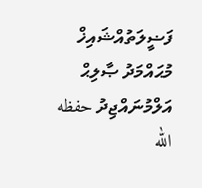ފަޟީލަތުއްޝައިޚް މުޙައްމަދު ޞާލިޙް އަލްމުނައްޖިދު حفظه الله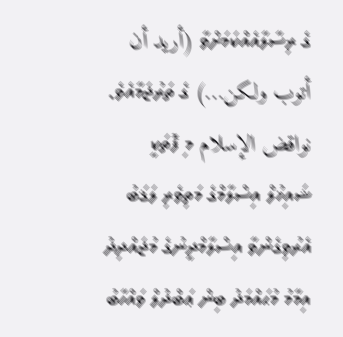ގެ ރިސާލާއެއްކަމަށްވާ (أريد أن أتوب ولكن…) ގެ ތަރުޖަމާއެވެ.
نواقض الإسلام މި ފޮތަކީ ޝައިޚުލް އިސްލާމްގެ މަތިވެރި ލަޤަބު އެރުވިގެންވާ އިސްލާމްދީނުގެ މުޖައްދިދު އިމާމު މުޙައްމަދު ބިން ޢަބްދުލް ވައްހާބު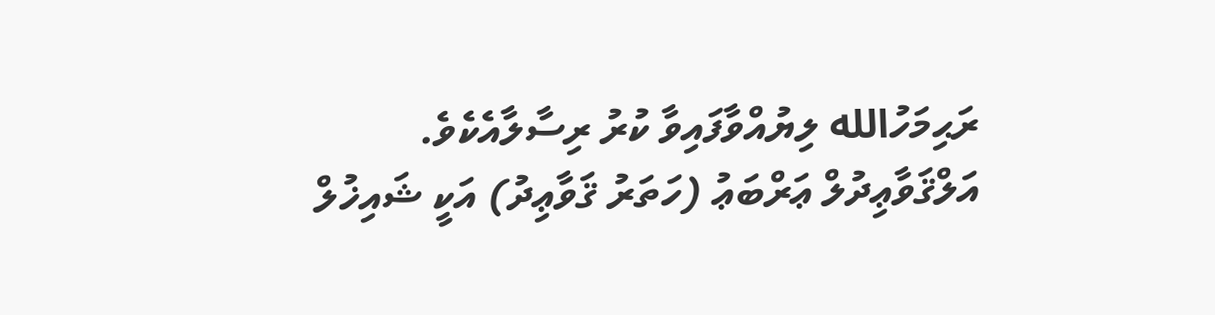ރަޙިމަހުالله ލިޔުއްވާފައިވާ ކުރު ރިސާލާއެކެވެ.
އަލްޤަވާޢިދުލް ޢަރްބަޢު (ހަތަރު ޤަވާޢިދު) އަކީ ޝައިޚުލް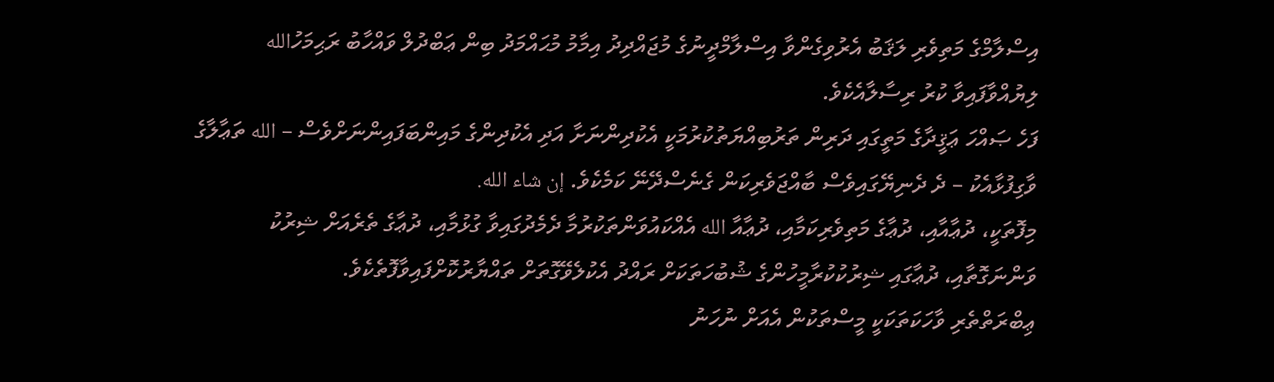އިސްލާމްގެ މަތިވެރި ލަޤަބު އެރުވިގެންވާ އިސްލާމްދީނުގެ މުޖައްދިދު އިމާމު މުޙައްމަދު ބިން ޢަބްދުލް ވައްހާބު ރަޙިމަހުالله ލިޔުއްވާފައިވާ ކުރު ރިސާލާއެކެވެ.
ފަހެ ޞައްހަ ޢަޤީދާގެ މަތީގައި ދަރިން ތަރުބިއްޔަތުކުރުމަކީ އެކުދިންނަށާ އަދި އެކުދިންގެ މައިންބަފައިންނަށްވެސް – الله ތަޢާލާގެ ވާގިފުޅާއެކު – ދެ ދެނިޔޭގައިވެސް ބާއްޖަވެރިކަން ގެނެސްދޭނޭ ކަމެކެވެ. إن شاء الله.
މިފޮތަކީ، ދުޢާއާއި، ދުޢާގެ މަތިވެރިކަމާއި، ދުޢާއާ الله އެއްކައުވަންތަކުރުމާ ދެމެދުގައިވާ ގުޅުމާއި، ދުޢާގެ ތެރެއަށް ޝިރުކު ވަންނަގޮތާއި، ދުޢާގައި ޝިރުކުކުރާމީހުންގެ ޝުބުހަތަކަށް ރައްދު އެކުލެވޭގޮތަށް ތައްޔާރުކޮށްފައިވާފޮތެކެވެ.
ޢިބްރަތްތެރި ވާހަކަތަކަކީ މީސްތަކުން އެއަށް ނުހަނު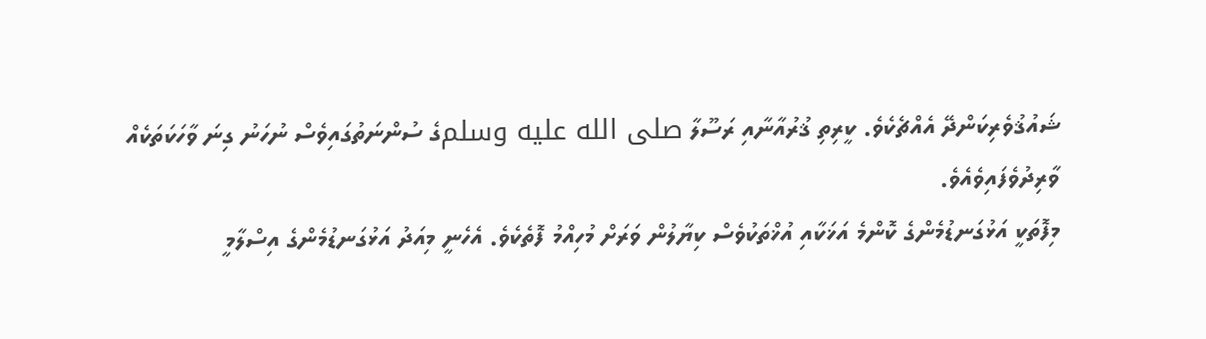ޝައުޤުވެރިކަންދޭ އެއްޗެކެވެ. ކީރިތި ޤުރުއާނާއި ރަސޫލާ صلى الله عليه وسلمގެ ސުންނަތުގައިވެސް ނުހަނު ގިނަ ވާހަކަތަކެއް ވާރިދުވެފައިވެއެވެ.
މިފޮތަކީ އަޅުގަނޑުމެންގެ ކޮންމެ އަޚަކާއި އުޚްތަކުވެސް ކިޔާލުން ވަރަށް މުހިއްމު ފޮތެކެވެ. އެހެނީ މިއަދު އަޅުގަނޑުމެންގެ އިސްލާމީ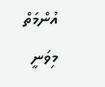އުންމަތް މިވަނީ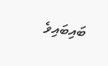ބައިބައިވެ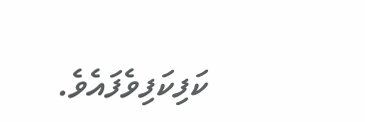ކަފިކަފިވެފައެވެ.